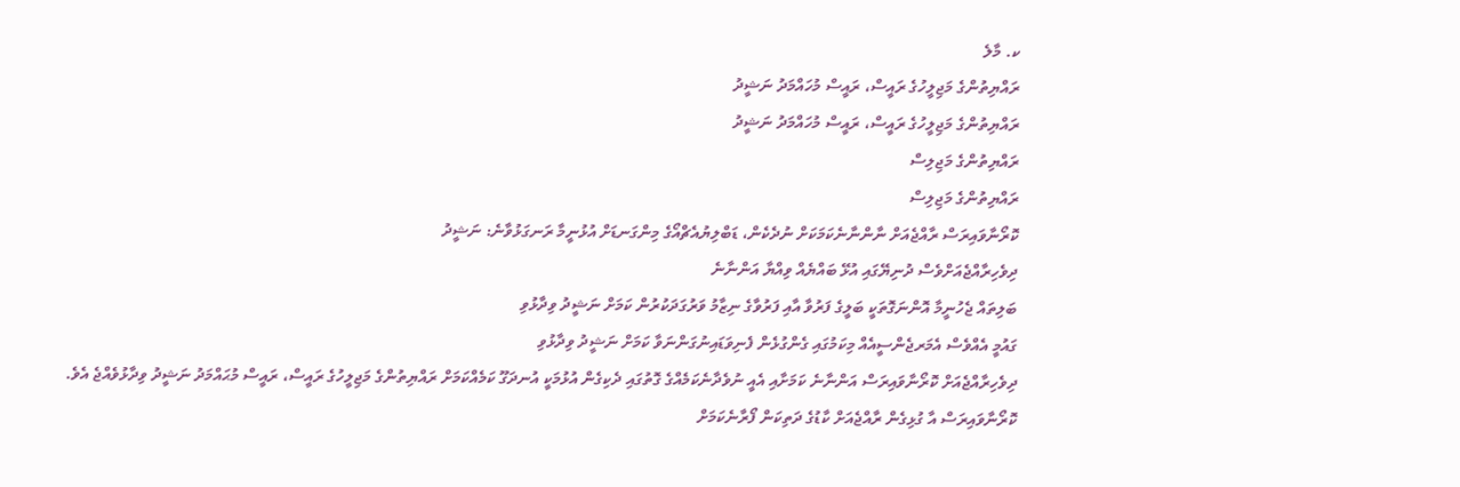ކ. މާލެ
ރައްޔިތުންގެ މަޖިލީހުގެ ރައީސް، ރައީސް މުހައްމަދު ނަޝީދު
ރައްޔިތުންގެ މަޖިލީހުގެ ރައީސް، ރައީސް މުހައްމަދު ނަޝީދު
ރައްޔިތުންގެ މަޖިލިސް
ރައްޔިތުންގެ މަޖިލިސް
ކޮރޯނާވައިރަސް ރާއްޖެއަށް ނާންނާނެކަމަކަށް ނުދެކެން، ޑަބްލިޔުއެޗްއޯގެ މިންގަނޑަށް އުޅުނީމާ ރަނގަޅުވާނެ: ނަޝީދު
ދިވެހިރާއްޖެއަށްވެސް ދުނިޔޭގައި އުޅޭ ބައްޔެއް ވިއްޔާ އަންނާނެ
ބަލިތައް ޖެހުނީމާ އޮންނަގޮތަކީ ބަލީގެ ފަރުވާ އާއި ފަރުވާގެ ނިޒާމު ވަރުގަދަކުރުން ކަމަށް ނަޝީދު ވިދާޅުވި
ގައުމީ އެއްވެސް އެމަރޖެންސީއެއް މިކަމުގައި ގެންގުޅެން ފެނިވަޑައިނުގަންނަވާ ކަމަށް ނަޝީދު ވިދާޅުވި
ދިވެހިރާއްޖެއަށް ކޮރޯނާވައިރަސް އަންނާނެ ކަމަށާއި އެއީ ނުވެދާނެކަމެއްގެ ގޮތުގައި ދެކިގެން އުޅުމަކީ އުނދަގޫ ކަމެއްކަމަށް ރައްޔިތުންގެ މަޖިލީހުގެ ރައީސް، ރައީސް މުޙައްމަދު ނަޝީދު ވިދާޅުވެއްޖެ އެވެ.
ކޮރޯނާވައިރަސް އާ ގުޅިގެން ރާއްޖެއަށް ކާޑުގެ ދަތިކަން ފޯރާނެކަމަށް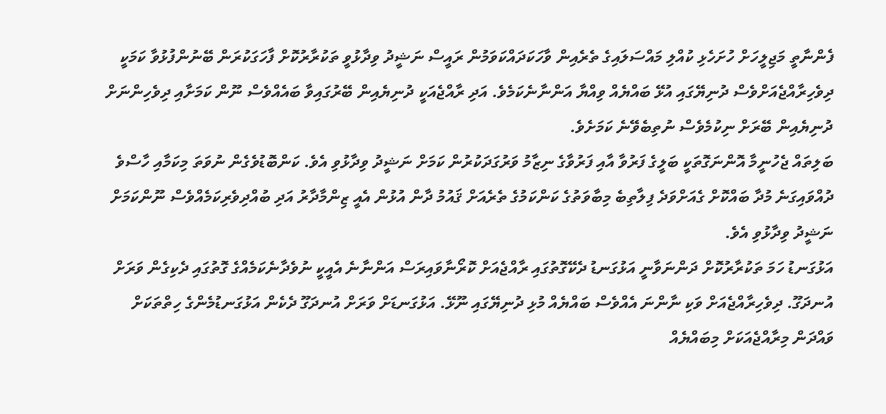ފެންނާތީ މަޖިލީހަށް ހުށަހެޅި ކުއްލި މައްސަލައިގެ ތެރެއިން ވާހަކަދައްކަވަމުން ރައީސް ނަޝީދު ވިދާޅުވީ ތަކުރާރުކޮށް ފާހަގަކުރަން ބޭނުންފުޅުވާ ކަމަކީ ދިވެހިރާއްޖެއަށްވެސް ދުނިޔޭގައި އުޅޭ ބައްޔެއް ވިއްޔާ އަންނާނެކަމެވެ. އަދި ރާއްޖެއަކީ ދުނިޔެއިން ބޭރުގައިވާ ބައެއްވެސް ނޫން ކަމަށާއި ދިވެހިންނަށް ދުނިޔެއިން ބޭރަށް ނިކުމެވެސް ނުތިބެވޭނެ ކަމަށެވެ.
ބަލިތައް ޖެހުނީމާ އޮންނަގޮތަކީ ބަލީގެ ފަރުވާ އާއި ފަރުވާގެ ނިޒާމު ވަރުގަދަކުރުން ކަމަށް ނަޝީދު ވިދާޅުވި އެވެ. ކަންބޮޑުވެގެން ނުވަތަ މިކަމާއި ހާސްވެ ދުއްވައިގަނެ މުދާ ބައްކޮށް ގެއަށްވަދެ ފިލާތިބެ މިބާވަތުގެ ކަންކަމުގެ ތެރެއަށް ޤައުމު ދާން އުޅުން އެއީ ޒިންމާދާރު އަދި ބުއްދިވެރިކަމެއްވެސް ނޫންކަމަށް ނަޝީދު ވިދާޅުވި އެވެ.
އަޅުގަނޑު ހަމަ ތަކުރާރުކޮށް ދަންނަވާނީ އަޅުގަނޑު ދެކޭގޮތުގައި ރާއްޖެއަށް ކޮރޯނާވައިރަސް އަންނާނެ އެއީކީ ނުވެދާނެކަމެއްގެ ގޮތުގައި ދެކިގެން ވަރަށް އުނދަގޫ. ދިވެހިރާއްޖެއަށް ވަކި ނާންނަ އެއްވެސް ބައްޔެއް މުޅި ދުނިޔޭގައި ނޫޅޭ. އަޅުގަނޑަށް ވަރަށް އުނދަގޫ ދެކެން އަޅުގަނޑުމެންގެ ހިތްތަކަށް ވައްދަން މިރާއްޖެއަކަށް މިބައްޔެއް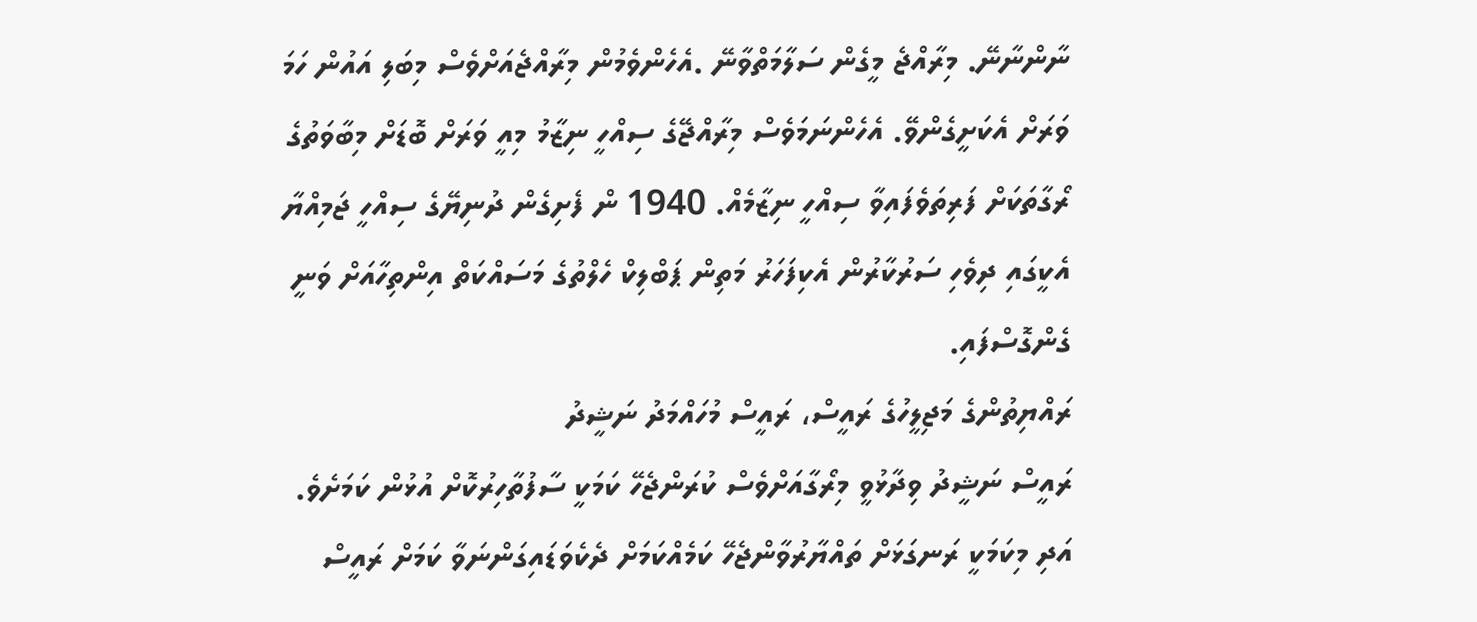ނާންނާނޭ. މިރާއްޖެ މީގެން ސަލާމަތްވާނޭ .އެހެންވެމުން މިރާއްޖެއަށްވެސް މިބަލި އައުން ހަމަ ވަރަށް އެކަށީގެންވޭ. އެހެންނަމަވެސް މިރާއްޖޭގެ ސިއްހީ ނިޒާމު މިއީ ވަރަށް ބޮޑަށް މިބާވަތުގެ ރޯގާތަކަށް ފަރިތަވެފައިވާ ސިއްހީ ނިޒާމެއް. 1940 ން ފެށިގެން ދުނިޔޭގެ ސިއްހީ ޖަމިއްޔާ އެކީގައި ދިވެހި ސަރުކާރުން އެކިފަހަރު މަތިން ޕަބްލިކް ހެލްތުގެ މަސައްކަތް އިންތިހާއަށް ވަނީ ގެންގޮސްފައި.
ރައްޔިތުންގެ މަޖިލީހުގެ ރައީސް، ރައީސް މުހައްމަދު ނަޝީދު
ރައީސް ނަޝީދު ވިދާޅުވީ މިރޯގާއަށްވެސް ކުރަންޖެހޭ ކަމަކީ ސާފުތާހިރުކޮށް އުޅުން ކަމަށެވެ. އަދި މިކަމަކީ ރަނގަޅަށް ތައްޔާރުވާންޖެހޭ ކަމެއްކަމަށް ދެކެވަޑައިގަންނަވާ ކަމަށް ރައީސް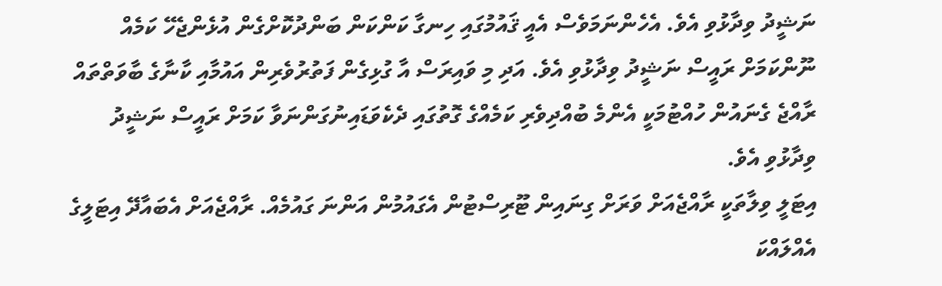ނަޝީދު ވިދާޅުވި އެވެ. އެހެންނަމަވެސް އެއީ ޤައުމުގައި ހިނގާ ކަންކަން ބަންދުކޮށްގެން އުޅެންޖެހޭ ކަމެއް ނޫންކަމަށް ރައީސް ނަޝީދު ވިދާޅުވި އެވެ. އަދި މި ވައިރަސް އާ ގުޅިގެން ފަތުރުވެރިން އައުމާއި ކާނާގެ ބާވަތްތައް ރާއްޖެ ގެނައުން ހުއްޓުމަކީ އެންމެ ބުއްދިވެރި ކަމެއްގެ ގޮތުގައި ދެކެވަޑައިނުގަންނަވާ ކަމަށް ރައީސް ނަޝީދު ވިދާޅުވި އެވެ.
އިޓަލީ ވިލާތަކީ ރާއްޖެއަށް ވަރަށް ގިނައިން ޓޫރިސްޓުން އެގައުމުން އަންނަ ގައުމެއް. ރާއްޖެއަށް އެބައާދޭ އިޓަލީގެ އެއްލައްކަ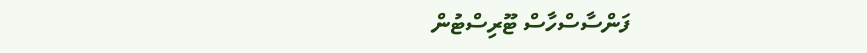ފަންސާސްހާސް ޓޫރިސްޓުން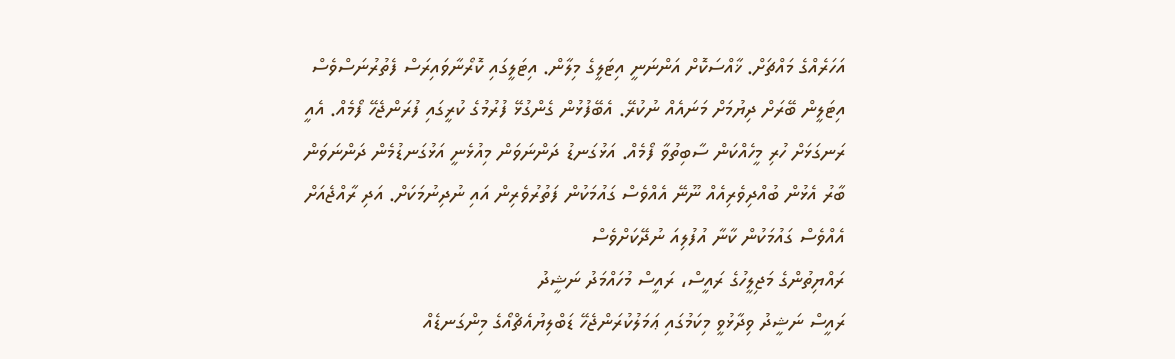އަހަރެއްގެ މައްޗަށް. ޚާއްސަކޮށް އަންނަނީ އިޓަލީގެ މިލާން. އިޓަލީގައި ކޮރޯނާވައިރަސް ފެތުރުނަސްވެސް އިޓަލީން ބޭރަށް ދިޔުމަށް މަނައެއް ނުކުރޭ. އެބޭފުޅުން ގެންގުޅޭ ފުރުމުގެ ކުރީގައި ފުރަންޖެހޭ ފޯމެއް. އެއީ ރަނގަޅަށް ހުރި މީހެއްކަން ސާބިތުވާ ފޯމެއް. އަޅުގަނޑު ދަންނަވަން މިއުޅެނީ އަޅުގަނޑުމެން ދަންނަވަން ބާރު އެޅުން ބުއްދިވެރިއެއް ނޫނޭ އެއްވެސް ގައުމަކުން ފަތުރުވެރިން އައި ނުދިނުމަކަށް. އަދި ރާއްޖެއަށް އެއްވެސް ގައުމަކުން ކާނާ އުފުލިއަ ނުދޭކަށްވެސް
ރައްޔިތުންގެ މަޖިލީހުގެ ރައީސް، ރައީސް މުހައްމަދު ނަޝީދު
ރައީސް ނަޝީދު ވިދާޅުވީ މިކަމުގައި ޢަމަލުކުރަންޖެހޭ ޑަބްލިޔުއެޗްއޯގެ މިންގަނޑެއް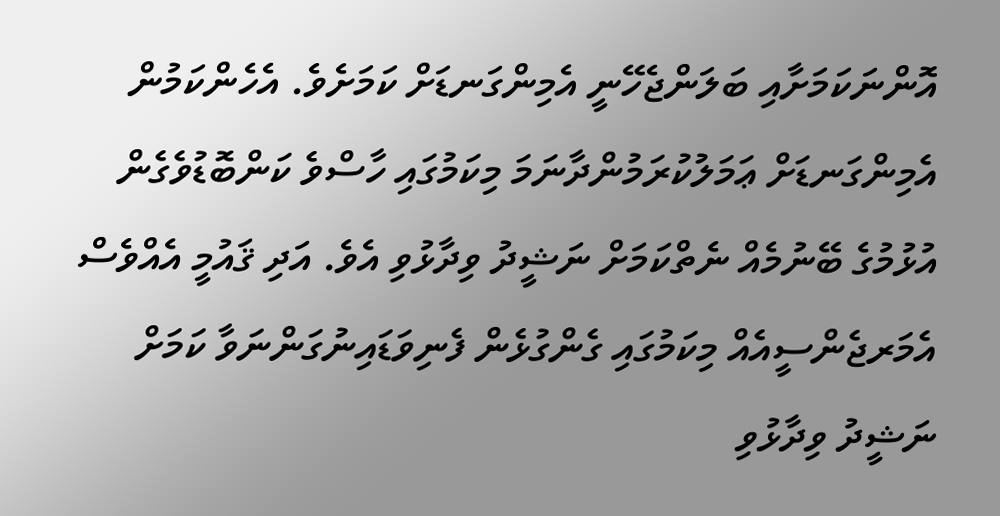އޮންނަކަމަށާއި ބަލަންޖެހޭނީ އެމިންގަނޑަށް ކަމަށެވެ. އެހެންކަމުން އެމިންގަނޑަށް ޢަމަލުކުރަމުންދާނަމަ މިކަމުގައި ހާސްވެ ކަންބޮޑުވެގެން އުޅުމުގެ ބޭނުމެއް ނެތްކަމަށް ނަޝީދު ވިދާޅުވި އެވެ. އަދި ޤައުމީ އެއްވެސް އެމަރޖެންސީއެއް މިކަމުގައި ގެންގުޅެން ފެނިވަޑައިނުގަންނަވާ ކަމަށް ނަޝީދު ވިދާޅުވި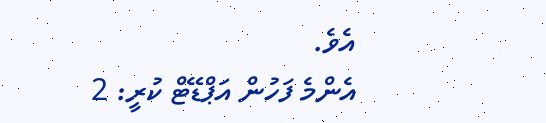އެވެ.
އެންމެ ފަހުން އަޕްޑޭޓް ކުރީ: 2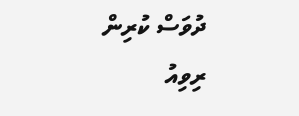ދުވަސް ކުރިން
ރިވިއު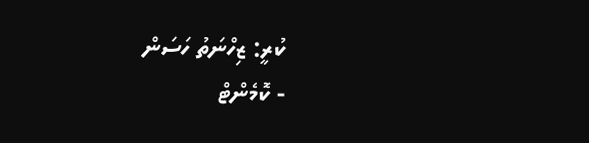ކުރީ: ޒިހްނަތު ހަސަން
- ކޮމެންޓް